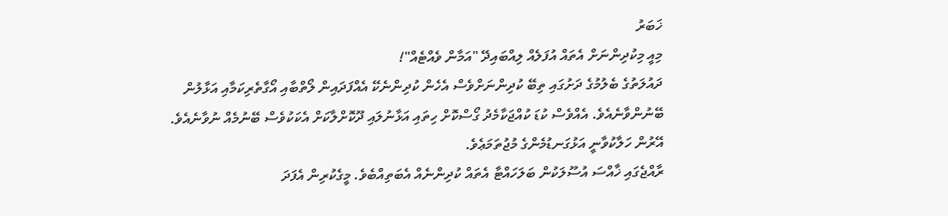ޚަބަރު
މިއީ މިކުދިންނަށް އެތައް އުފަލެއް ލިއްބައިދޭ "އަމާން ވެއްޓެއް"!
ދައުލަތުގެ ބެލުމުގެ ދަށުގައި ތިބޭ ކުދިންނަށްވެސް އެހެން ކުދިންނެކޭ އެއްފަދައިން ލޯތްބާއި އޯގާތެރިކަމާއި އަޅާލުން ބޭނުންވާނެއެވެ. އެއްވެސް ކުޑަ ކުއްޖަކާމެދު ގޯސްކޮށް ހިތައި އަޅާނުލައި ދޫކޮށްލާކަށް އެކަކުވެސް ބޭނުމެއް ނުވާނެއެވެ. އޭރުން ހަލާކުވާނީ އަޅުގަނޑުމެންގެ މުޖުތަމަޢެވެ.
ރާއްޖެގައި ޚާއްސަ އުސޫލަކުން ބަލަހައްޓާ އެތައް ކުދިންނެއް އެބަތިއްބެވެ. މީގެކުރިން އެފަދަ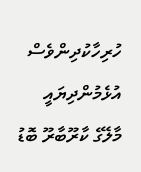ހުރިހާކުދިންވެސް އުޅެމުންދިޔައީ މާލޭގެ ކާރޫބާރޫ ބޮޑު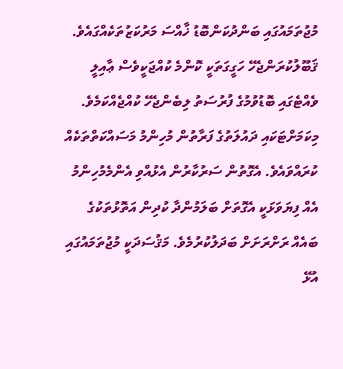މުޖުތަމައުގައި ބަންދުކަންބޮޑު ޚާއްސަ މަރުކަޒުތަކެއްގައެވެ.
ޤަބޫލުކުރަންޖެހޭ ހަގީގަތަކީ ކޮންމެ ކުއްޖަކީވެސް ޢާއިލީ ވެއްޓެގައި ބޮޑުވުމުގެ ފުރުސަތު ލިބެންޖެހޭ ކުއްޖެއްކަމެވެ. މިކަމަށްޓަކައި ދައުލަތުގެ ފަރާތުން މުހިންމު މަސައްކަތްތަކެއް ކުރައްވައެވެ. އެގޮތުން ސަރުކާރުން އެޅުއްވި އެންމެމުހިންމު އެއް ފިޔަވަޅަކީ އެގޮތަށް ބަލަމުންދާ ކުދިން އަތޮޅުތަކުގެ ބައެއް ރަށްރަށަށް ބަދަލުކުރުމެވެ. މަޤުސަދަކީ މުޖުތަމައުގައި އުޅޭ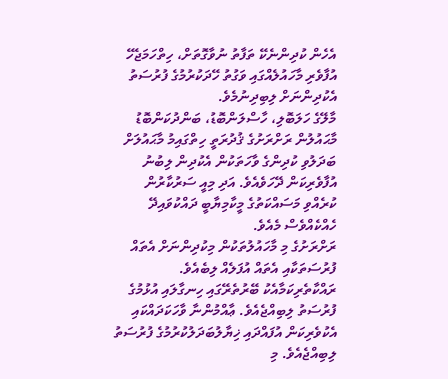އެހެން ކުދިންނެކޭ ތަފާތު ނުވާގޮތަށް، ހިތްހަމަޖެހޭ އުފާވެރި މާހައުލެއްގައި ވަގުތު ހޭދަކުރުމުގެ ފުރުސަތު އެކުދިންނަށް ލިބިދިނުމެވެ.
މާލޭގެ ހަލަބޮލި، ހާސްލަންބޮޑު، ބަންދުކަންބޮޑު މާޙައުލުން ރަށްރަށުގެ ޤުދުރަތީ ހިތްގައިމު މާޙައުލަށް ބަދަލުވި ކުދިންގެ ވާހަތަކުން އެކުދިން ލިބުނު އުފާވެރިކަން ދޭހަވެއެވެ. އަދި މިއީ ސަރުކާރުން ކުރެއްވި މަސައްކަތުގެ މީކާމިޔާބީ ދައްކުވައިދޭ ހެއްކެއްވެސް މެއެވެ.
ރަށްރަށުގެ މި މާހައުލުތަކުން މިކުދިންނަށް އެތައް ފުރުސަތަކާއި އެތައް އުފަލެއް ލިބެއެވެ. ރައްކާތެރިކަމާއެކު ބޭރުތެރޭގައި ހިނގާލައި އުޅުމުގެ ފުރުސަތު ލިބިއްޖެއެވެ. ޢާއްމުންނާ ވާހަކަދައްކައި އެކުވެރިކަން އުފައްދައި ޚިޔާލުބަދަލުކުރުމުގެ ފުރުސަތު ލިބިއްޖެއެވެ. މި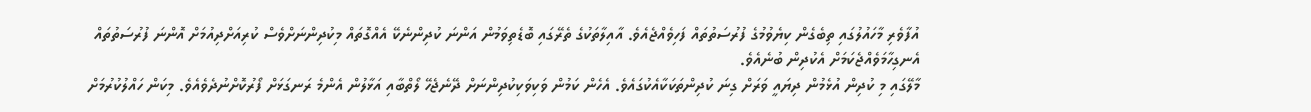އުފާވެރި މާހައުލުގައި ތިބެގެން ކިޔެވުމުގެ ފުރުސަތުތައް ފަހިވެއްޖެއެވެ. އާއިލާތަކުގެ ތެރޭގައި ބޮޑެތިވަމުން އަންނަ ކުދިންނެކޭ އެއްގޮތައް މިކުދިންނަށްވެސް ކުރިއަށްދިއުމަށް އޮންނަ ފުރުސަތުތައް އެނގިހާމަވެއްޖެކަމަށް އެކުދިން ބުނެއެވެ.
މާލޭގައި މި ކުދިން އުޅެމުން ދިޔައީ ވަރަށް ގިނަ ކުދިންތަކަކާއެކުގައެވެ. އެހެން ކަމުން ވަކިވަކިކުދިންނަށް ދޭނެޖެހޭ ލޯތްބާއި އަޅާލުން އެންމެ ރަނގަޅަށް ފޯރުކޮށްނުދެވެއެވެ. މިކަން ހައްލުކުރުމަށް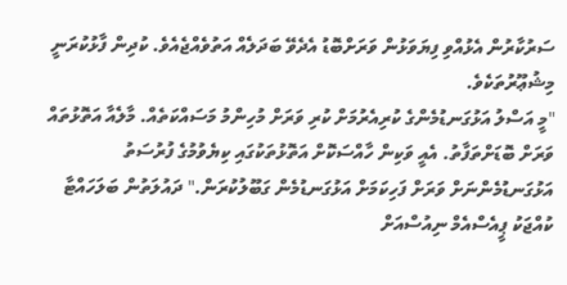ސަރުކާރުން އެޅުއްވި ފިޔަވަޅުން ވަރަށްބޮޑު އެދެވޭ ބަދަލެއް އަތުވެއްޖެއެވެ. ކުދިން ފާޅުކުރަނީ މިޝުޢޫރުތަކެވެ.
"މީ އަސްލު އަޅުގަނޑުމެންގެ ކުރިއެރުމަށް ކުރި ވަރަށް މުހިންމު މަސައްކަތެއް. މާލެއާ އަތޮޅުތައް ވަރަށް ބޮޑަށްތަފާތު. އެއީ ވަކިން ހާއްސަކޮށް އަތޮޅުތަކުގައި ކިޔެވުމުގެ ފުރުސަތު އަޅުގަނޑުމެންނަށް ވަރަށް ފަހިކަމަށް އަޅުގަނޑުމެން ގަބޫލުކުރަން." ދައުލަތުން ބަލަހައްޓާ ކުއްޖަކު ޕީއެސްއެމް ނިއުސްއަށް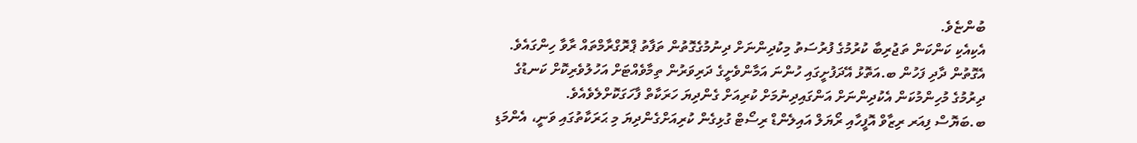ބުންޏެވެ.
އެކިއެކި ކަންކަން ތަޖުރިބާ ކުރުމުގެ ފުރުސަތު މިކުދިންނަށް ދިނުމުގެގޮތުން ތަފާތު ޕްރޮގްރާމްތައް ރާވާ ހިންގައެވެ. އެގޮތުން ދާދި ފަހުން ބ.އަތޮޅު އޭދަފުށީގައި ހުންނަ އަމާންވެށީގެ ދަރިވަރުން ތިމާވެއްޓަށް އަހުލުވެރިކޮށް ކަނޑުގެ ދިރުމުގެ މުހިންމުކަން އެކުދިންނަށް އަންގައިދިނުމަށް ކުރިއަށް ގެންދިޔަ ހަރަކާތް ފާހަގަކޮށްލެވެއެވެ.
ބ.ބަޔޮސް ފިއަރ ރިޒާވް އޮފީހާއި ރޯޔަލް އައިލެންޑް ރިސޯޓް ގުޅިގެން ކުރިއަށްގެންދިޔަ މި ޙަރަކާތުގައި ވަނީ، އެންމަޑި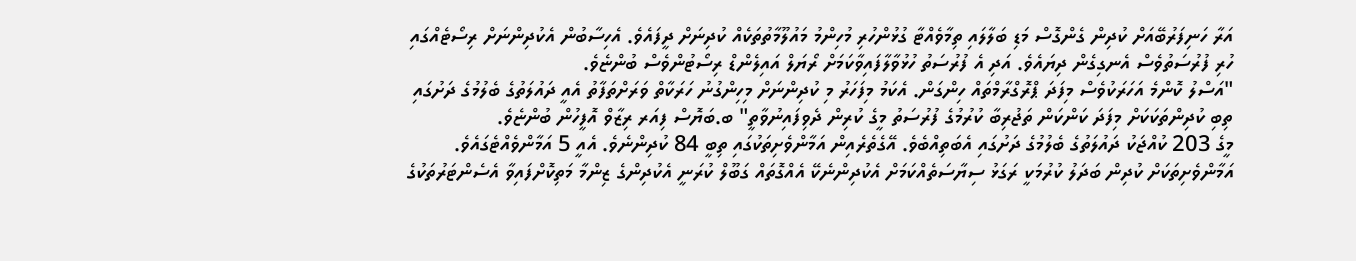އަރާ ހަނިފަރުބޭއަށް ކުދިން ގެންގޮސް މަޑި ބަލާލައި ތިމާވެއްޓާ ގުޅުންހުރި މުހިންމު މައުލޫމާތުތަކެއް ކުދިނަށް ދީފައެވެ. އެހިސާބުން އެކުދިންނަށް ރިސޯޓެއްގައި ހުރި ފުރުސަތުވެސް އެނގިގެން ދިޔައެވެ. އަދި އެ ފުރުސަތު ހުޅުވާލާފައިވާކަމަށް ރޯޔަލް އައިލެންޑް ރިސޯޓުންވެސް ބުންޏެވެ.
"އަސްލު ކޮންމެ އަހަރަކުވެސް މިފަދަ ޕްރޮގްރާމްތައް ހިންގަން. އެކަމު މިފަހަރު މި ކުދިންނަށް މިހިންގުނު ހަރަކާތް ވަރަށްތަފާތު އެއީ ދައުލަތުގެ ބެލުމުގެ ދަށުގައި ތިބި ކުދިންތަކަކަށް މިފަދަ ކަންކަން ތަޖުރިބާ ކުރުމުގެ ފުރުސަތު މީގެ ކުރިން ދެވިފައިނުވާތީ" ބ.ބަޔޮސް ފިއަރ ރިޒާވް އޮފީހުން ބުންޏެވެ.
މީގެ 203 ކުއްޖަކު ދައުލަތުގެ ބެލުމުގެ ދަށުގައި އެބަތިއްބެވެ. އޭގެތެރެއިން އަމާންވެށިތަކުގައި ތިބީ 84 ކުދިންނެވެ. އެއީ 5 އަމާންވެއްޓެގައެވެ.
އަމާންވެށިތަކަށް ކުދިން ބަދަލު ކުރުމަކީ ރަގަޅު ސިޔާސަތެއްކަމަށް އެކުދިންނެކޭ އެއްގޮތައް ގަބޫލް ކުރަނީ އެކުދިންގެ ޒިންމާ މަތިކޮށްފައިވާ އެސެންޓަރުތަކުގެ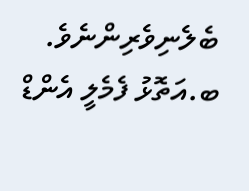ބެލެނިވެރިންނެވެ. ބ.އަތޮޅު ފެމެލީ އެންޑް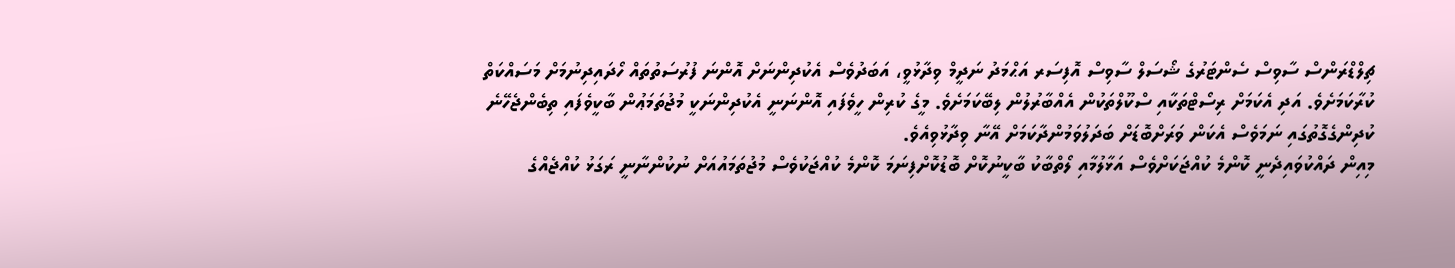ޗިލްޑްރަންސް ސާވިސް ސެންޓަރުގެ ޝޯސަލް ސާވިސް އޮފިސަރ އަޙްމަދު ނަދީމް ވިދާޅުވީ، އަބަދުވެސް އެކުދިންނަށް އޮންނަ ފުރުސަތުތައް ހޯދައިދިނުމަށް މަސައްކަތް ކުރާކަމަށެވެ. އަދި އެކަމަށް ރިސޯޓްތަކާއި ސްކޫލްތަކުން އެއްބާރުލުން ލިބޭކަމަށެވެ. މީގެ ކުރިން ހީވެފައި އޮންނަނީ އެކުދިންނަކީ މުޖުތަމަޢުން ބާކީވެފައި ތިބެންޖެހޭނެ ކުދިންގެގޮތުގައި ނަމަވެސް އެކަން ވަރަށްބޮޑަށް ބަދަލުވަމުންދާކަމަށް އޭނާ ވިދާޅުވިއެވެ.
މިއިން ދައްކުވައިދެނީ ކޮންމެ ކުއްޖަކަށްވެސް އަޅާލުމާއި ލޯތްބާކު ބާކީނުކޮށް ބޮޑުކޮށްފިނަމަ ކޮންމެ ކުއްޖަކުވެސް މުޖުތަމައުއަށް ނުކުންނާނީ ރަގަޅު ކުއްޖެއްގެ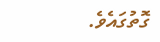ގޮތުގައެވެ.